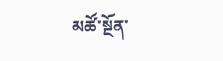མཚོ་སྔོན་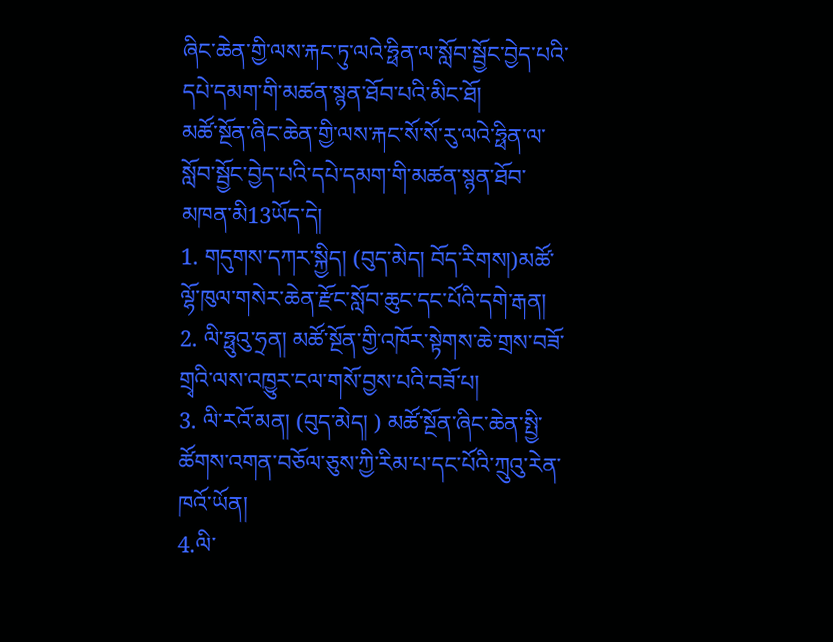ཞིང་ཆེན་གྱི་ལས་རྐང་ཏུ་ལའེ་ཧྥིན་ལ་སློབ་སྦྱོང་བྱེད་པའི་དཔེ་དམག་གི་མཚན་སྙན་ཐོབ་པའི་མིང་ཐོ།
མཚོ་སྔོན་ཞིང་ཆེན་གྱི་ལས་རྐང་སོ་སོ་རུ་ལའེ་ཧྥིན་ལ་སློབ་སྦྱོང་བྱེད་པའི་དཔེ་དམག་གི་མཚན་སྙན་ཐོབ་མཁན་མི13ཡོད་དེ།
1. གདུགས་དཀར་སྐྱིད། (བུད་མེད། བོད་རིགས།)མཚོ་ལྷོ་ཁུལ་གསེར་ཆེན་རྫོང་སློབ་ཆུང་དང་པོའི་དགེ་རྒན།
2. ལི་ཧྥུའུ་ཧྲན། མཚོ་སྔོན་གྱི་འཁོར་སྟེགས་ཆེ་གྲས་བཟོ་གྲྭའི་ལས་འཁྱུར་ངལ་གསོ་བྱས་པའི་བཟོ་པ།
3. ལི་རའོ་མན། (བུད་མེད། ) མཚོ་སྔོན་ཞིང་ཆེན་སྤྱི་ཚོགས་འགན་བཅོལ་ཅུས་ཀྱི་རིམ་པ་དང་པོའི་ཀྲུའུ་རེན་ཁའོ་ཡོན།
4.ལི་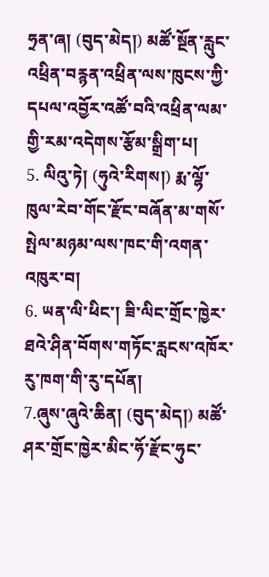ཧྲན་ཞ། (བུད་མེད།) མཚོ་སྔོན་རླུང་འཕྲིན་བརྙན་འཕྲིན་ལས་ཁུངས་ཀྱི་དཔལ་འབྱོར་འཚོ་བའི་འཕྲིན་ལམ་གྱི་རམ་འདེགས་རྩོམ་སྒྲིག་པ།
5. ལིའུ་ཏེ། (ཧུའེ་རིགས།) རྨ་ལྷོ་ཁུལ་རེབ་གོང་རྫོང་བཞོན་མ་གསོ་སྤེལ་མཉམ་ལས་ཁང་གི་འགན་འཁུར་བ།
6. ཡན་ལི་ཕིང་། ཟི་ལིང་གྲོང་ཁྱེར་ཐའེ་ཤིན་བོགས་གཏོང་རླངས་འཁོར་རུ་ཁག་གི་རུ་དཔོན།
7.ཞུས་ཞུའེ་ཆིན། (བུད་མེད།) མཚོ་ཤར་གྲོང་ཁྱེར་མིང་ཧོ་རྫོང་ཧུང་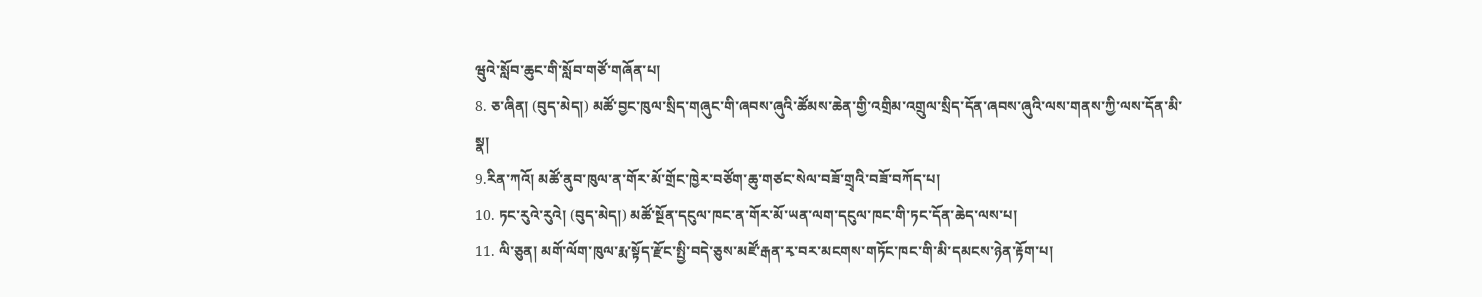ཝུའེ་སློབ་ཆུང་གི་སློབ་གཙོ་གཞོན་པ།
8. ཅ་ཞིན། (བུད་མེད།) མཚོ་བྱང་ཁུལ་སྲིད་གཞུང་གི་ཞབས་ཞུའི་ཚོམས་ཆེན་གྱི་འགྲིམ་འགྲུལ་སྲིད་དོན་ཞབས་ཞུའི་ལས་གནས་ཀྱི་ལས་དོན་མི་སྣ།
9.རིན་ཀའོ། མཚོ་ནུབ་ཁུལ་ན་གོར་མོ་གྲོང་ཁྱེར་བཙོག་ཆུ་གཙང་སེལ་བཟོ་གྲྭའི་བཟོ་བཀོད་པ།
10. ཏང་རུའེ་རུའེ། (བུད་མེད།) མཚོ་སྔོན་དངུལ་ཁང་ན་གོར་མོ་ཡན་ལག་དངུལ་ཁང་གི་ཏང་དོན་ཆེད་ལས་པ།
11. ལི་ཅུན། མགོ་ལོག་ཁུལ་རྨ་སྟོད་རྫོང་སྤྱི་བདེ་ཅུས་མཛོ་རྒན་རྭ་བར་མངགས་གཏོང་ཁང་གི་མི་དམངས་ཉེན་རྟོག་པ།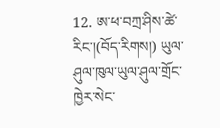12. ཨ་ཕ་བཀྲ་ཤིས་ཚེ་རིང་།(བོད་རིགས།) ཡུལ་ཤུལ་ཁུལ་ཡུལ་ཤུལ་གྲོང་ཁྱེར་སེང་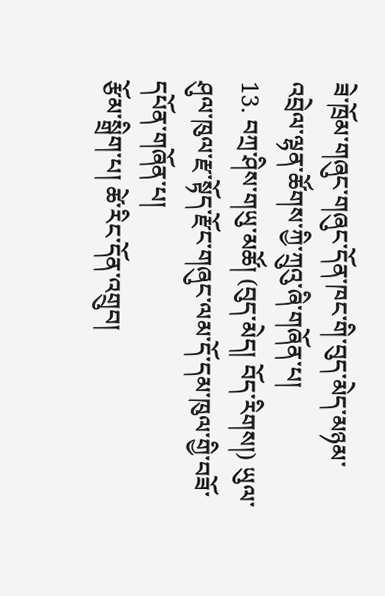ཟེ་ཁྲོམ་གཞུང་གཞུང་དོན་ཁང་གི་བུད་མེད་མཉམ་འབྲེལ་ལྷན་ཚོགས་ཀྱི་ཀྲུའུ་ཞི་གཞོན་པ།
13. བཀྲ་ཤིས་གཡུ་མཚོ། (བུད་མེད། བོད་རིགས།) ཡུལ་ཤུལ་ཁུལ་རྫ་སྟོད་རྫོང་གཞུང་ལམ་དོ་དམ་ཁུལ་གྱི་བཟོ་དཔོན་གཞོན་པ།
རྩོམ་སྒྲིག་པ། ཚེ་རིང་དོན་འགྲུབ།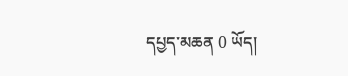དཔྱད་མཆན 0 ཡོད།